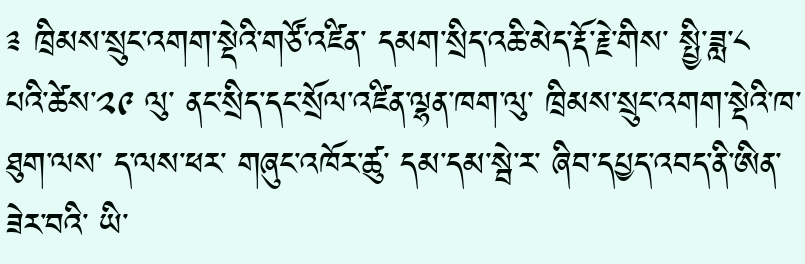༉ ཁྲིམས་སྲུང་འགག་སྡེའི་གཙོ་འཛིན་ དམག་སྲིད་འཆི་མེད་རྡོ་རྗེ་གིས་ སྤྱི་ཟླ་༨ པའི་ཚེས་༢༩ ལུ་ ནང་སྲིད་དང་སྲོལ་འཛིན་ལྷན་ཁག་ལུ་ ཁྲིམས་སྲུང་འགག་སྡེའི་ཁ་ཐུག་ལས་ ད་ལས་ཕར་ གཞུང་འཁོར་ཚུ་ དམ་དམ་སྦེ་ར་ ཞིབ་དཔྱད་འབད་ནི་ཨིན་ཟེར་བའི་ ཡི་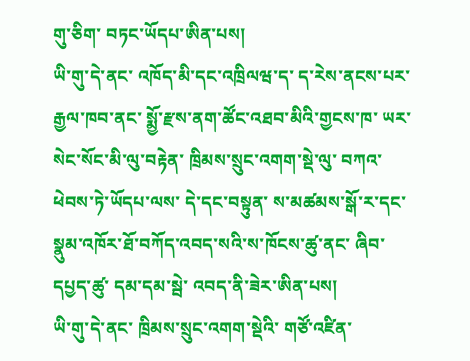གུ་ཅིག་ བཏང་ཡོདཔ་ཨིན་པས།
ཡི་གུ་དེ་ནང་ འཁོད་མི་དང་འཁྲིལཝ་ད་ ད་རེས་ནངས་པར་ རྒྱལ་ཁབ་ནང་ སྨྱོ་རྫས་ནག་ཚོང་འཐབ་མིའི་གྱངས་ཁ་ ཡར་སེང་སོང་མི་ལུ་བརྟེན་ ཁྲིམས་སྲུང་འགག་སྡེ་ལུ་ བཀའ་ཕེབས་ཏེ་ཡོདཔ་ལས་ དེ་དང་བསྟུན་ ས་མཚམས་སྒོ་ར་དང་ སྣུམ་འཁོར་ཐོ་བཀོད་འབད་སའི་ས་ཁོངས་ཚུ་ནང་ ཞིབ་དཔྱད་ཚུ་ དམ་དམ་སྦེ་ འབད་ནི་ཟེར་ཨིན་པས།
ཡི་གུ་དེ་ནང་ ཁྲིམས་སྲུང་འགག་སྡེའི་ གཙོ་འཛིན་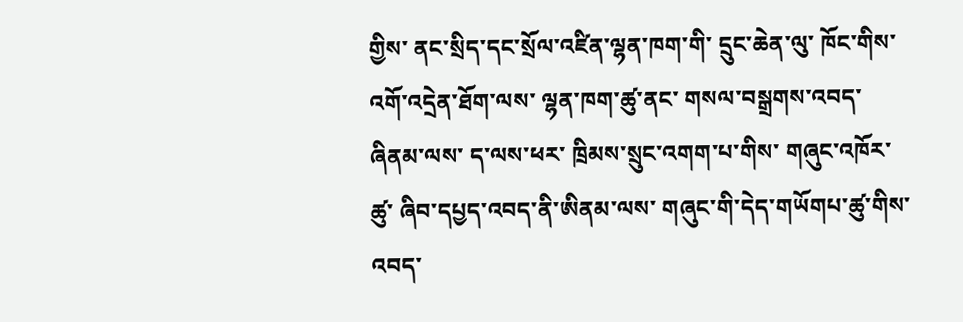གྱིས་ ནང་སྲིད་དང་སྲོལ་འཛིན་ལྷན་ཁག་གི་ དྲུང་ཆེན་ལུ་ ཁོང་གིས་ འགོ་འདྲེན་ཐོག་ལས་ ལྷན་ཁག་ཚུ་ནང་ གསལ་བསྒྲགས་འབད་ཞིནམ་ལས་ ད་ལས་ཕར་ ཁྲིམས་སྲུང་འགག་པ་གིས་ གཞུང་འཁོར་ཚུ་ ཞིབ་དཔྱད་འབད་ནི་ཨིནམ་ལས་ གཞུང་གི་དེད་གཡོགཔ་ཚུ་གིས་འབད་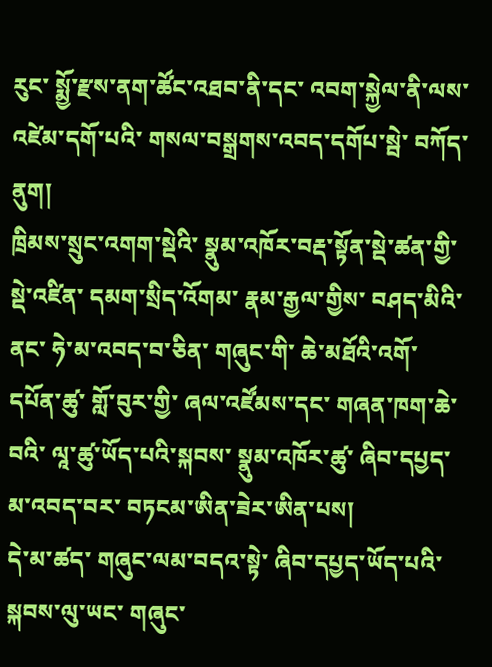རུང་ སྨྱོ་རྫས་ནག་ཚོང་འཐབ་ནི་དང་ འབག་སྐྱེལ་ནི་ལས་ འཛེམ་དགོ་པའི་ གསལ་བསྒྲགས་འབད་དགོཔ་སྦེ་ བཀོད་ནུག།
ཁྲིམས་སྲུང་འགག་སྡེའི་ སྣུམ་འཁོར་བརྡ་སྟོན་སྡེ་ཚན་གྱི་སྡེ་འཛིན་ དམག་སྲིད་འོགམ་ རྣམ་རྒྱལ་གྱིས་ བཤད་མིའི་ནང་ ཧེ་མ་འབད་བ་ཅིན་ གཞུང་གི་ ཆེ་མཐོའི་འགོ་དཔོན་ཚུ་ གློ་བུར་གྱི་ ཞལ་འཛོམས་དང་ གཞན་ཁག་ཆེ་བའི་ ལཱ་ཚུ་ཡོད་པའི་སྐབས་ སྣུམ་འཁོར་ཚུ་ ཞིབ་དཔྱད་མ་འབད་བར་ བཏངམ་ཨིན་ཟེར་ཨིན་པས།
དེ་མ་ཚད་ གཞུང་ལམ་བདའ་སྟེ་ ཞིབ་དཔྱད་ཡོད་པའི་སྐབས་ལུ་ཡང་ གཞུང་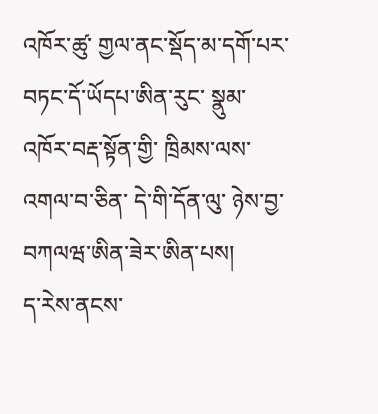འཁོར་ཚུ་ གྱལ་ནང་སྡོད་མ་དགོ་པར་ བཏང་དོ་ཡོདཔ་ཨིན་རུང་ སྣུམ་འཁོར་བརྡ་སྟོན་གྱི་ ཁྲིམས་ལས་འགལ་བ་ཅིན་ དེ་གི་དོན་ལུ་ ཉེས་བྱ་བཀལཝ་ཨིན་ཟེར་ཨིན་པས།
ད་རེས་ནངས་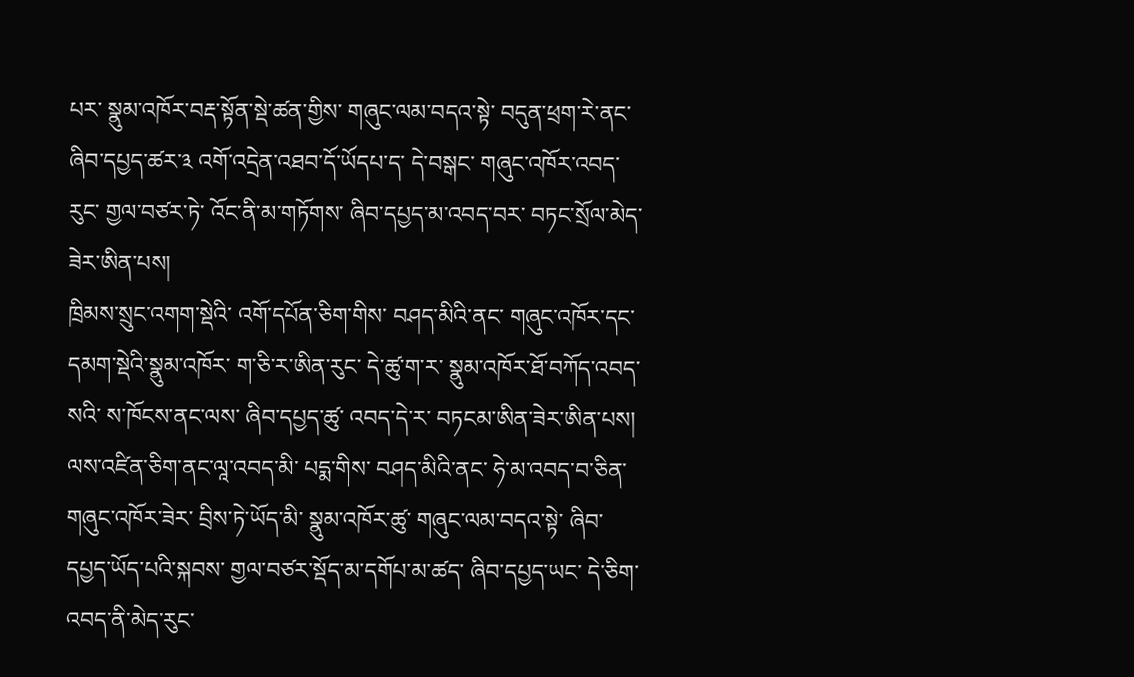པར་ སྣུམ་འཁོར་བརྡ་སྟོན་སྡེ་ཚན་གྱིས་ གཞུང་ལམ་བདའ་སྟེ་ བདུན་ཕྲག་རེ་ནང་ ཞིབ་དཔྱད་ཚར་༣ འགོ་འདྲེན་འཐབ་དོ་ཡོདཔ་ད་ དེ་བསྒང་ གཞུང་འཁོར་འབད་རུང་ གྱལ་བཙར་ཏེ་ འོང་ནི་མ་གཏོགས་ ཞིབ་དཔྱད་མ་འབད་བར་ བཏང་སྲོལ་མེད་ཟེར་ཨིན་པས།
ཁྲིམས་སྲུང་འགག་སྡེའི་ འགོ་དཔོན་ཅིག་གིས་ བཤད་མིའི་ནང་ གཞུང་འཁོར་དང་ དམག་སྡེའི་སྣུམ་འཁོར་ ག་ཅི་ར་ཨིན་རུང་ དེ་ཚུ་ག་ར་ སྣུམ་འཁོར་ཐོ་བཀོད་འབད་སའི་ ས་ཁོངས་ནང་ལས་ ཞིབ་དཔྱད་ཚུ་ འབད་དེ་ར་ བཏངམ་ཨིན་ཟེར་ཨིན་པས།
ལས་འཛིན་ཅིག་ནང་ལཱ་འབད་མི་ པདྨ་གིས་ བཤད་མིའི་ནང་ ཧེ་མ་འབད་བ་ཅིན་ གཞུང་འཁོར་ཟེར་ བྲིས་ཏེ་ཡོད་མི་ སྣུམ་འཁོར་ཚུ་ གཞུང་ལམ་བདའ་སྟེ་ ཞིབ་དཔྱད་ཡོད་པའི་སྐབས་ གྱལ་བཙར་སྡོད་མ་དགོཔ་མ་ཚད་ ཞིབ་དཔྱད་ཡང་ དེ་ཅིག་འབད་ནི་མེད་རུང་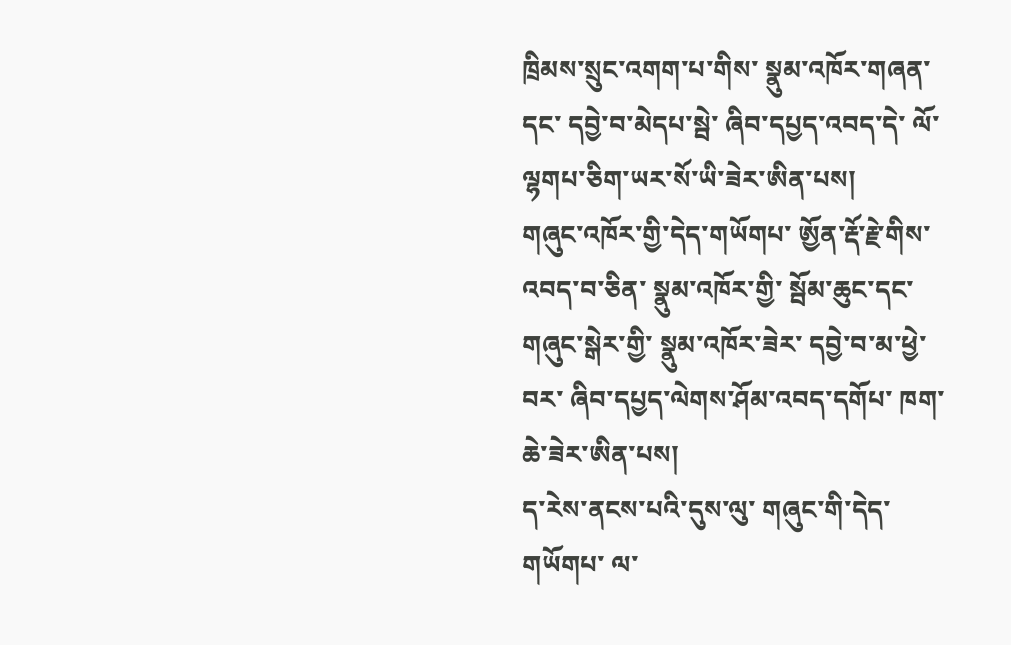ཁྲིམས་སྲུང་འགག་པ་གིས་ སྣུམ་འཁོར་གཞན་དང་ དབྱེ་བ་མེདཔ་སྦེ་ ཞིབ་དཔྱད་འབད་དེ་ ལོ་ལྷགཔ་ཅིག་ཡར་སོ་ཡི་ཟེར་ཨིན་པས།
གཞུང་འཁོར་གྱི་དེད་གཡོགཔ་ ཨྱོན་རྡོ་རྗེ་གིས་འབད་བ་ཅིན་ སྣུམ་འཁོར་གྱི་ སྦོམ་ཆུང་དང་ གཞུང་སྒེར་གྱི་ སྣུམ་འཁོར་ཟེར་ དབྱེ་བ་མ་ཕྱེ་བར་ ཞིབ་དཔྱད་ལེགས་ཤོམ་འབད་དགོཔ་ ཁག་ཆེ་ཟེར་ཨིན་པས།
ད་རེས་ནངས་པའི་དུས་ལུ་ གཞུང་གི་དེད་གཡོགཔ་ ལ་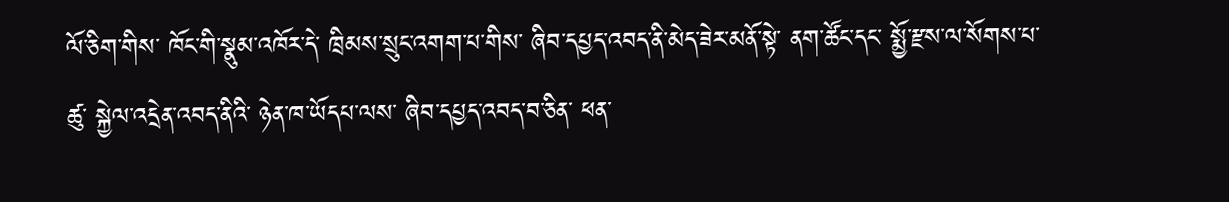ལོ་ཅིག་གིས་ ཁོང་གི་སྣུམ་འཁོར་དེ་ ཁྲིམས་སྲུང་འགག་པ་གིས་ ཞིབ་དཔྱད་འབད་ནི་མེད་ཟེར་མནོ་སྟེ་ ནག་ཚོང་དང་ སྨྱོ་རྫས་ལ་སོགས་པ་ཚུ་ སྐྱེལ་འདྲེན་འབད་ནིའི་ ཉེན་ཁ་ཡོདཔ་ལས་ ཞིབ་དཔྱད་འབད་བ་ཅིན་ ཕན་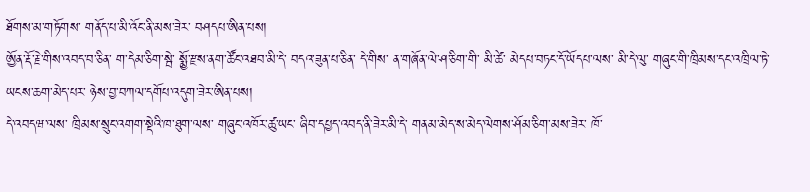ཐོགས་མ་གཏོགས་ གནོད་པ་མི་འོང་ནི་མས་ཟེར་ བཤདཔ་ཨིན་པས།
ཨྱོན་རྡོ་རྗེ་གིས་འབད་བ་ཅིན་ ག་དེམ་ཅིག་སྦེ་ སྨྱོ་རྫས་ནག་ཚོང་འཐབ་མི་དེ་ བདའ་ཟུན་པ་ཅིན་ དེ་གིས་ ན་གཞོན་ལེ་ཤ་ཅིག་གི་ མི་ཚེ་ མེདཔ་བཏང་དོ་ཡོདཔ་ལས་ མི་དེ་ལུ་ གཞུང་གི་ཁྲིམས་དང་འཁྲིལ་ཏེ་ ཡངས་ཆག་མེད་པར་ ཉེས་བྱ་བཀལ་དགོཔ་འདུག་ཟེར་ཨིན་པས།
དེ་འབདཝ་ལས་ ཁྲིམས་སྲུང་འགག་སྡེའི་ཁ་ཐུག་ལས་ གཞུང་འཁོར་ཚུ་ཡང་ ཞིབ་དཔྱད་འབད་ནི་ཟེར་མི་དེ་ གནམ་མེད་ས་མེད་ལེགས་ཤོམ་ཅིག་མས་ཟེར་ ཁོ་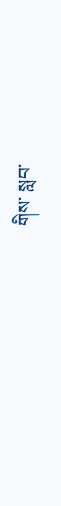གིས་ སླབ་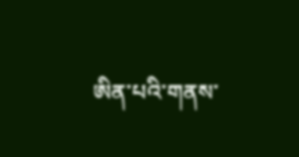ཨིན་པའི་གནས་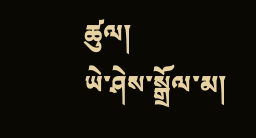ཚུལ།
ཡེ་ཤེས་སྒྲོལ་མ།